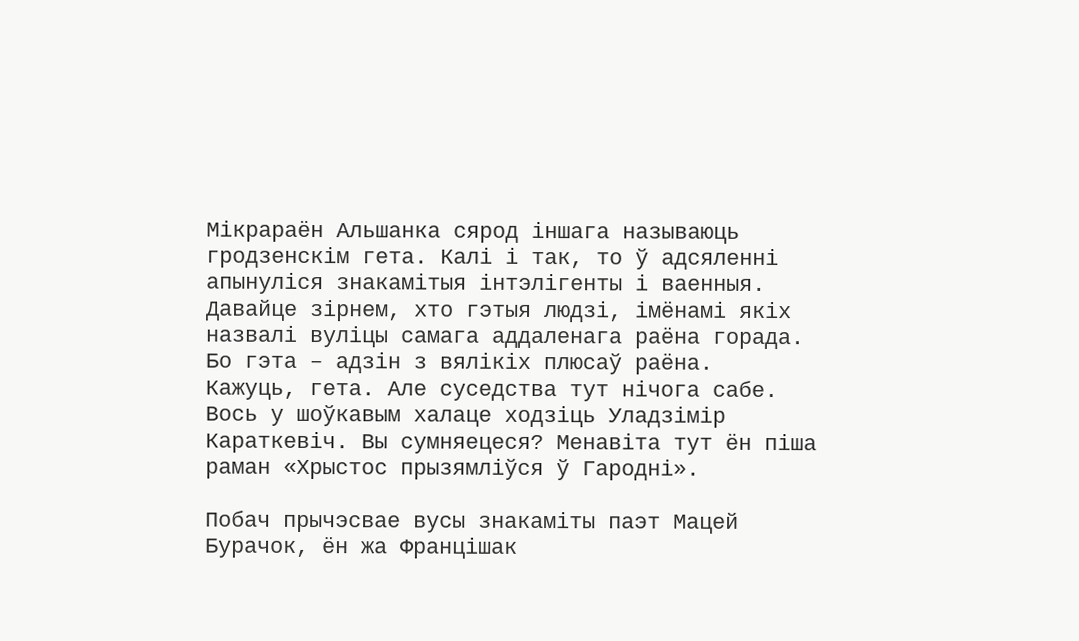Мікрараён Альшанка сярод іншага называюць гродзенскім гета. Калі і так, то ў адсяленні апынуліся знакамітыя інтэлігенты і ваенныя. Давайце зірнем, хто гэтыя людзі, імёнамі якіх назвалі вуліцы самага аддаленага раёна горада. Бо гэта – адзін з вялікіх плюсаў раёна.
Кажуць, гета. Але суседства тут нічога сабе. Вось у шоўкавым халаце ходзіць Уладзімір Караткевіч. Вы сумняецеся? Менавіта тут ён піша раман «Хрыстос прызямліўся ў Гародні».

Побач прычэсвае вусы знакаміты паэт Мацей Бурачок, ён жа Францішак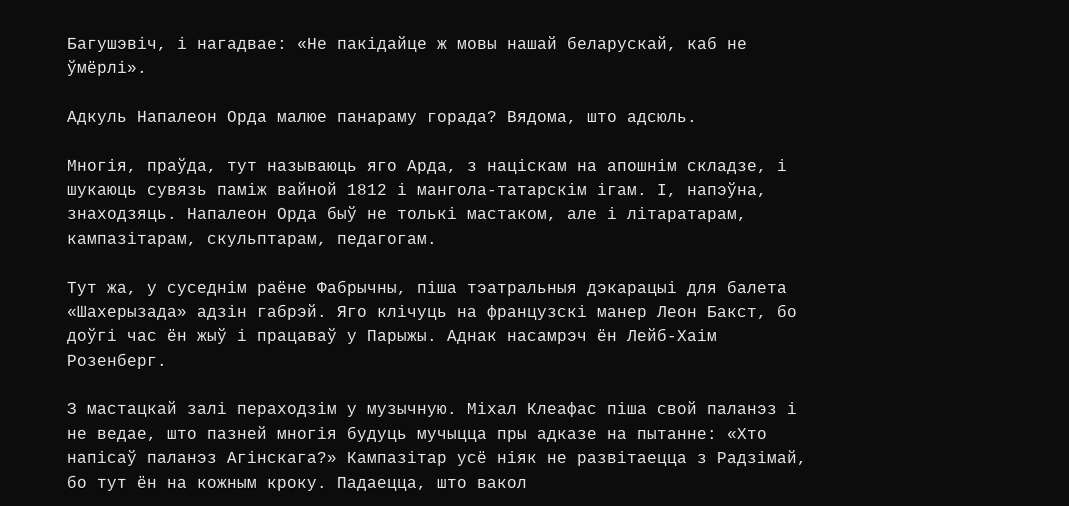Багушэвіч, і нагадвае: «Не пакідайце ж мовы нашай беларускай, каб не ўмёрлі».

Адкуль Напалеон Орда малюе панараму горада? Вядома, што адсюль.

Многія, праўда, тут называюць яго Арда, з націскам на апошнім складзе, і шукаюць сувязь паміж вайной 1812 і мангола-татарскім ігам. І, напэўна, знаходзяць. Напалеон Орда быў не толькі мастаком, але і літаратарам, кампазітарам, скульптарам, педагогам.

Тут жа, у суседнім раёне Фабрычны, піша тэатральныя дэкарацыі для балета «Шахерызада» адзін габрэй. Яго клічуць на французскі манер Леон Бакст, бо доўгі час ён жыў і працаваў у Парыжы. Аднак насамрэч ён Лейб-Хаім Розенберг.

З мастацкай залі пераходзім у музычную. Міхал Клеафас піша свой паланэз і не ведае, што пазней многія будуць мучыцца пры адказе на пытанне: «Хто напісаў паланэз Агінскага?» Кампазітар усё ніяк не развітаецца з Радзімай, бо тут ён на кожным кроку. Падаецца, што вакол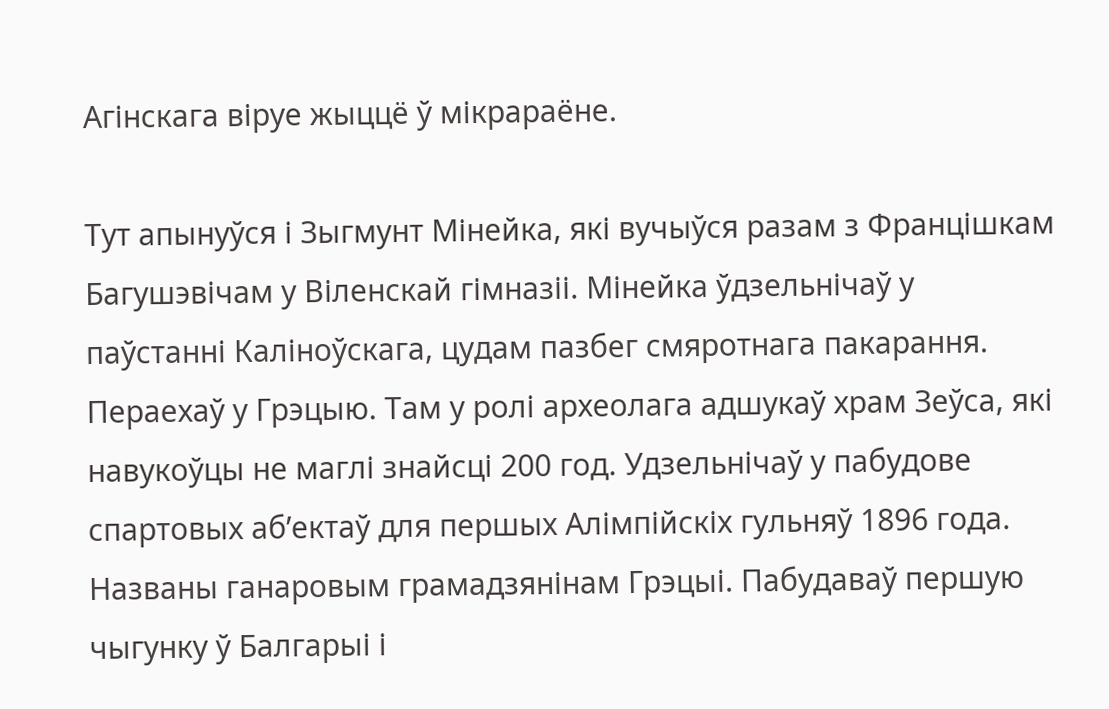Агінскага віруе жыццё ў мікрараёне.

Тут апынуўся і Зыгмунт Мінейка, які вучыўся разам з Францішкам Багушэвічам у Віленскай гімназіі. Мінейка ўдзельнічаў у паўстанні Каліноўскага, цудам пазбег смяротнага пакарання. Пераехаў у Грэцыю. Там у ролі археолага адшукаў храм Зеўса, які навукоўцы не маглі знайсці 200 год. Удзельнічаў у пабудове спартовых аб’ектаў для першых Алімпійскіх гульняў 1896 года. Названы ганаровым грамадзянінам Грэцыі. Пабудаваў першую чыгунку ў Балгарыі і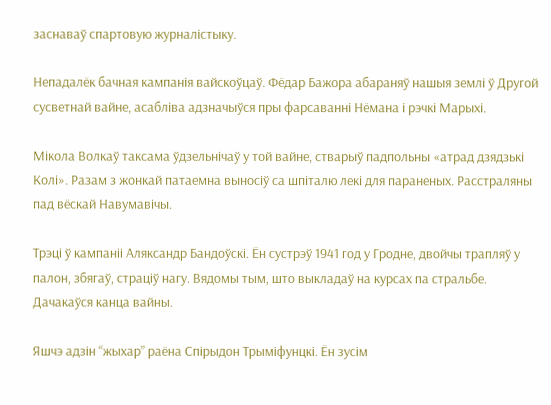заснаваў спартовую журналістыку.

Непадалёк бачная кампанія вайскоўцаў. Фёдар Бажора абараняў нашыя землі ў Другой сусветнай вайне, асабліва адзначыўся пры фарсаванні Нёмана і рэчкі Марыхі.

Мікола Волкаў таксама ўдзельнічаў у той вайне, стварыў падпольны «атрад дзядзькі Колі». Разам з жонкай патаемна выносіў са шпіталю лекі для параненых. Расстраляны пад вёскай Навумавічы.

Трэці ў кампаніі Аляксандр Бандоўскі. Ён сустрэў 1941 год у Гродне, двойчы трапляў у палон, збягаў, страціў нагу. Вядомы тым, што выкладаў на курсах па стральбе. Дачакаўся канца вайны.

Яшчэ адзін “жыхар” раёна Спірыдон Трыміфунцкі. Ён зусім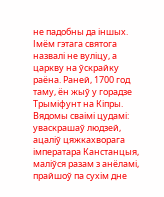не падобны да іншых. Імём гэтага святога назвалі не вуліцу, а царкву на ўскрайку раёна. Раней, 1700 год таму, ён жыў у горадзе Трыміфунт на Кіпры. Вядомы сваімі цудамі: уваскрашаў людзей, ацаліў цяжкахворага імператара Канстанцыя, маліўся разам з анёламі, прайшоў па сухім дне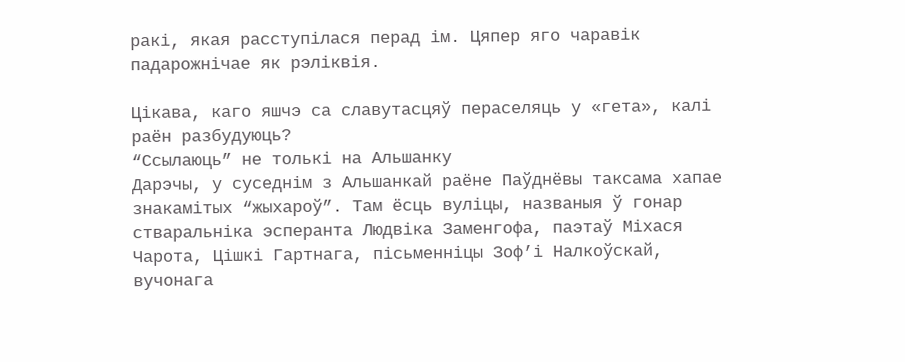ракі, якая расступілася перад ім. Цяпер яго чаравік падарожнічае як рэліквія.

Цікава, каго яшчэ са славутасцяў пераселяць у «гета», калі раён разбудуюць?
“Ссылаюць” не толькі на Альшанку
Дарэчы, у суседнім з Альшанкай раёне Паўднёвы таксама хапае знакамітых “жыхароў”. Там ёсць вуліцы, названыя ў гонар стваральніка эсперанта Людвіка Заменгофа, паэтаў Міхася Чарота, Цішкі Гартнага, пісьменніцы Зоф’і Налкоўскай, вучонага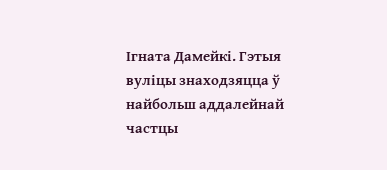Ігната Дамейкі. Гэтыя вуліцы знаходзяцца ў найбольш аддалейнай частцы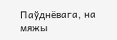Паўднёвага, на мяжы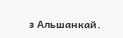з Альшанкай.